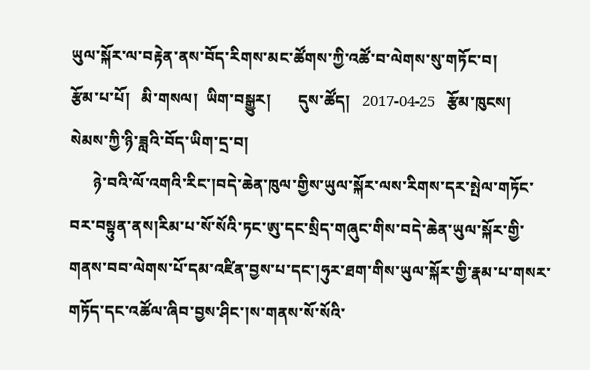ཡུལ་སྐོར་ལ་བརྟེན་ནས་བོད་རིགས་མང་ཚོགས་ཀྱི་འཚོ་བ་ལེགས་སུ་གཏོང་བ།
རྩོམ་པ་པོ།   མི་གསལ།  ཡིག་བསྒྱུར།       དུས་ཚོད།   2017-04-25   རྩོམ་ཁུངས།    སེམས་ཀྱི་ཉི་ཟླའི་བོད་ཡིག་དྲ་བ།
      ཉེ་བའི་ལོ་འགའི་རིང་།བདེ་ཆེན་ཁུལ་གྱིས་ཡུལ་སྐོར་ལས་རིགས་དར་སྤེལ་གཏོང་བར་བསྟུན་ནས།རིམ་པ་སོ་སོའི་ཏང་ཨུ་དང་སྲིད་གཞུང་གིས་བདེ་ཆེན་ཡུལ་སྐོར་གྱི་གནས་བབ་ལེགས་པོ་དམ་འཛིན་བྱས་པ་དང་།ཧུར་ཐག་གིས་ཡུལ་སྐོར་གྱི་རྣམ་པ་གསར་གཏོད་དང་འཚོལ་ཞིབ་བྱས་ཤིང་།ས་གནས་སོ་སོའི་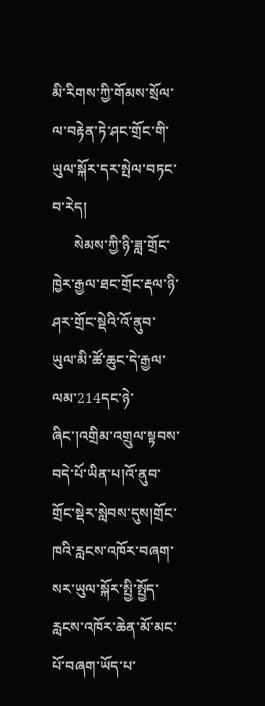མི་རིགས་ཀྱི་གོམས་སྲོལ་ལ་བརྟེན་ཏེ་ཤང་གྲོང་གི་ཡུལ་སྐོར་དར་སྤེལ་བཏང་བ་རེད།
      སེམས་ཀྱི་ཉི་ཟླ་གྲོང་ཁྱེར་རྒྱལ་ཐང་གྲོང་རྡལ་ཉི་ཤར་གྲོང་སྡེའི་འོ་ནུབ་ཡུལ་མི་ཚོ་ཆུང་དེ་རྒྱལ་ལམ་214དང་ཉེ་ཞིང་།འགྲིམ་འགྲུལ་སྟབས་བདེ་པོ་ཡིན་པ།འོ་ནུབ་གྲོང་སྡེར་སླེབས་དུས།གྲོང་ཁའི་རླངས་འཁོར་བཞག་སར་ཡུལ་སྐོར་སྤྱི་སྤྱོད་རླངས་འཁོར་ཆེན་མོ་མང་པོ་བཞག་ཡོད་པ་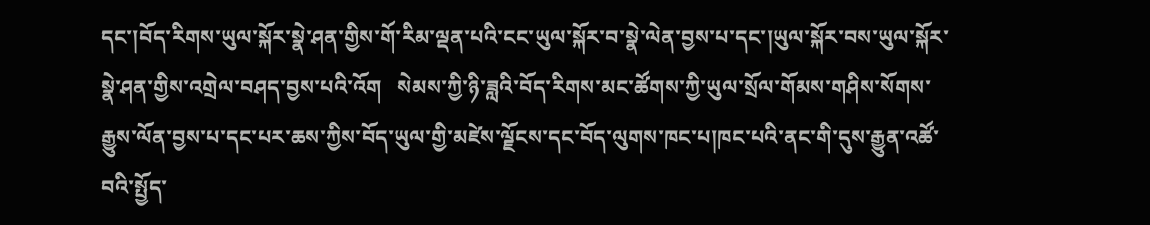དང་།བོད་རིགས་ཡུལ་སྐོར་སྣེ་ཤན་གྱིས་གོ་རིམ་ལྡན་པའི་ངང་ཡུལ་སྐོར་བ་སྣེ་ལེན་བྱས་པ་དང་།ཡུལ་སྐོར་བས་ཡུལ་སྐོར་སྣེ་ཤན་གྱིས་འགྲེལ་བཤད་བྱས་པའི་འོག   སེམས་ཀྱི་ཉི་ཟླའི་བོད་རིགས་མང་ཚོགས་ཀྱི་ཡུལ་སྲོལ་གོམས་གཤིས་སོགས་རྒྱུས་ལོན་བྱས་པ་དང་པར་ཆས་ཀྱིས་བོད་ཡུལ་གྱི་མཛེས་ལྗོངས་དང་བོད་ལུགས་ཁང་པ།ཁང་པའི་ནང་གི་དུས་རྒྱུན་འཚོ་བའི་སྤྱོད་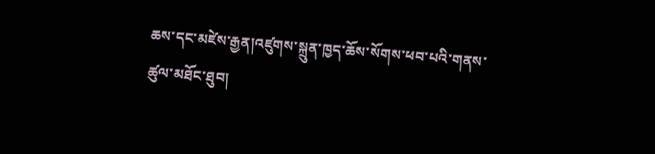ཆས་དང་མཛེས་རྒྱན།འཛུགས་སྐྲུན་ཁྱད་ཆོས་སོགས་ཕབ་པའི་གནས་ཚུལ་མཐོང་ཐུབ།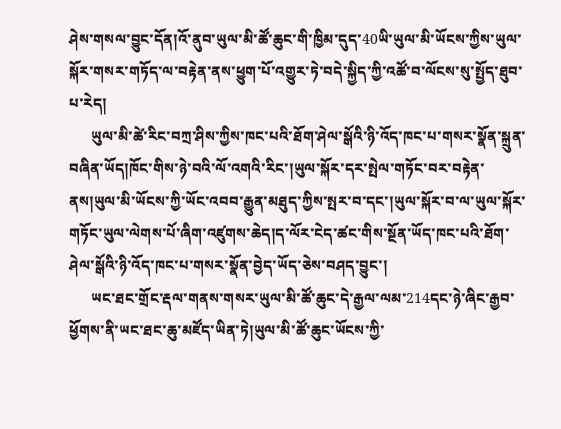ཤེས་གསལ་བྱུང་དོན།འོ་ནུབ་ཡུལ་མི་ཚོ་ཆུང་གི་ཁྱིམ་དུད་40ཡི་ཡུལ་མི་ཡོངས་ཀྱིས་ཡུལ་སྐོར་གསར་གཏོད་ལ་བརྟེན་ནས་ཕྱུག་པོ་འགྱུར་ཏེ་བདེ་སྐྱིད་ཀྱི་འཚོ་བ་ལོངས་སུ་སྤྱོད་ཐུབ་པ་རེད།
      ཡུལ་མི་ཚེ་རིང་བཀྲ་ཤིས་ཀྱིས་ཁང་པའི་ཐོག་ཤེལ་སྒོའི་ཉི་འོད་ཁང་པ་གསར་སྣོན་སྐྲུན་བཞིན་ཡོད།ཁོང་གིས་ཉེ་བའི་ལོ་འགའི་རིང་།ཡུལ་སྐོར་དར་སྤེལ་གཏོང་བར་བརྟེན་ནས།ཡུལ་མི་ཡོངས་ཀྱི་ཡོང་འབབ་རྒྱུན་མཐུད་ཀྱིས་སྤར་བ་དང་།ཡུལ་སྐོར་བ་ལ་ཡུལ་སྐོར་གཏོང་ཡུལ་ལེགས་པོ་ཞིག་འཛུགས་ཆེད།ད་ལོར་ངེད་ཚང་གིས་སྔོན་ཡོད་ཁང་པའི་ཐོག་ཤེལ་སྒོའི་ཉི་འོད་ཁང་པ་གསར་སྣོན་བྱེད་ཡོད་ཅེས་བཤད་བྱུང་།
      ཡང་ཐང་གྲོང་རྡལ་གནས་གསར་ཡུལ་མི་ཚོ་ཆུང་དེ་རྒྱལ་ལམ་214དང་ཉེ་ཞིང་རྒྱབ་ཕྱོགས་ནི་ཡང་ཐང་ཆུ་མཛོད་ཡིན་ཏེ།ཡུལ་མི་ཚོ་ཆུང་ཡོངས་ཀྱི་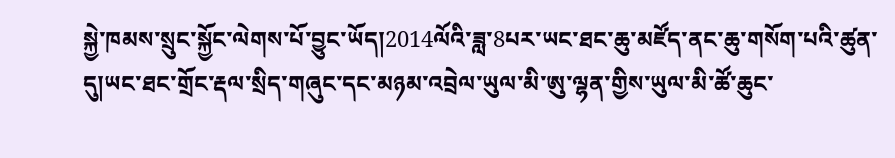སྐྱེ་ཁམས་སྲུང་སྐྱོང་ལེགས་པོ་བྱུང་ཡོད།2014ལོའི་ཟླ་8པར་ཡང་ཐང་ཆུ་མཛོད་ནང་ཆུ་གསོག་པའི་ཚུན་དུ།ཡང་ཐང་གྲོང་རྡལ་སྲིད་གཞུང་དང་མཉམ་འབྲེལ་ཡུལ་མི་ཨུ་ལྷན་གྱིས་ཡུལ་མི་ཚོ་ཆུང་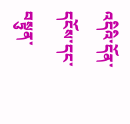འདིའི་དོན་དངོས་དང་བསྟུན་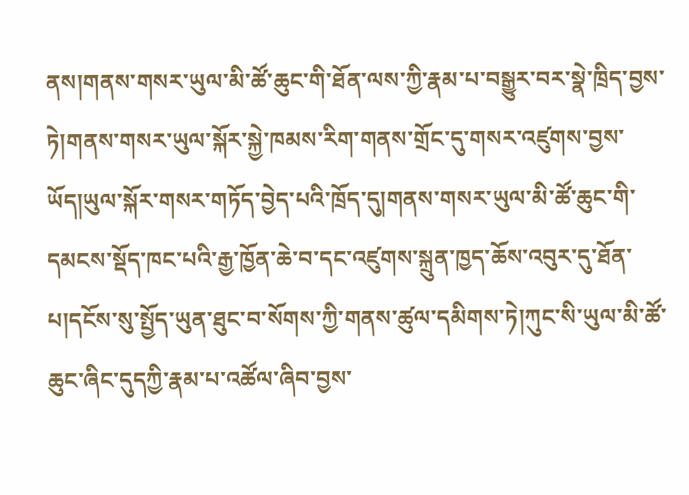ནས།གནས་གསར་ཡུལ་མི་ཚོ་ཆུང་གི་ཐོན་ལས་ཀྱི་རྣམ་པ་བསྒྱུར་བར་སྣེ་ཁྲིད་བྱས་ཏེ།གནས་གསར་ཡུལ་སྐོར་སྐྱེ་ཁམས་རིག་གནས་གྲོང་དུ་གསར་འཛུགས་བྱས་ཡོད།ཡུལ་སྐོར་གསར་གཏོད་བྱེད་པའི་ཁྲོད་དུ།གནས་གསར་ཡུལ་མི་ཚོ་ཆུང་གི་དམངས་སྡོད་ཁང་པའི་རྒྱ་ཁྱོན་ཆེ་བ་དང་འཛུགས་སྐྲུན་ཁྱད་ཆོས་འབུར་དུ་ཐོན་པ།དངོས་སུ་སྤྱོད་ཡུན་ཐུང་བ་སོགས་ཀྱི་གནས་ཚུལ་དམིགས་ཏེ།ཀུང་སི་ཡུལ་མི་ཚོ་ཆུང་ཞིང་དུདཀྱི་རྣམ་པ་འཚོལ་ཞིབ་བྱས་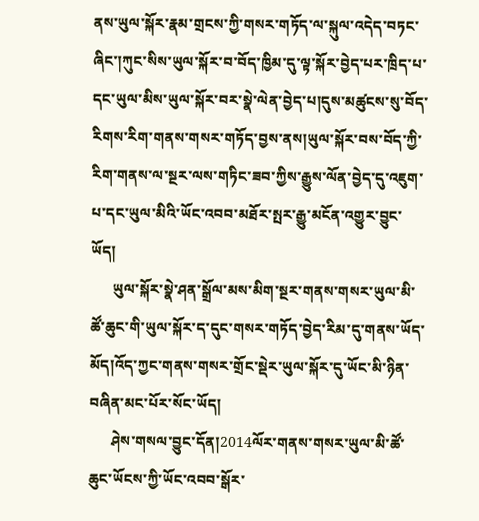ནས་ཡུལ་སྐོར་རྣམ་གྲངས་ཀྱི་གསར་གཏོད་ལ་སྐུལ་འདེད་བཏང་ཞིང་།ཀུང་སིས་ཡུལ་སྐོར་བ་བོད་ཁྱིམ་དུ་ལྟ་སྐོར་བྱེད་པར་ཁྲིད་པ་དང་ཡུལ་མིས་ཡུལ་སྐོར་བར་སྣེ་ལེན་བྱེད་པ།དུས་མཚུངས་སུ་བོད་རིགས་རིག་གནས་གསར་གཏོད་བྱས་ནས།ཡུལ་སྐོར་བས་བོད་ཀྱི་རིག་གནས་ལ་སྔར་ལས་གཏིང་ཟབ་ཀྱིས་རྒྱུས་ལོན་བྱེད་དུ་འཇུག་པ་དང་ཡུལ་མིའི་ཡོང་འབབ་མཐོར་སྤར་རྒྱུ་མངོན་འགྱུར་བྱུང་ཡོད།
      ཡུལ་སྐོར་སྣེ་ཤན་སྒྲོལ་མས་མིག་སྔར་གནས་གསར་ཡུལ་མི་ཚོ་ཆུང་གི་ཡུལ་སྐོར་ད་དུང་གསར་གཏོད་བྱེད་རིམ་དུ་གནས་ཡོད་མོད།འོད་ཀྱང་གནས་གསར་གྲོང་སྡེར་ཡུལ་སྐོར་དུ་ཡོང་མི་ཉིན་བཞིན་མང་པོར་སོང་ཡོད།
      ཤེས་གསལ་བྱུང་དོན།2014ལོར་གནས་གསར་ཡུལ་མི་ཚོ་ཆུང་ཡོངས་ཀྱི་ཡོང་འབབ་སྒོར་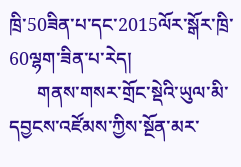ཁྲི་50ཟིན་པ་དང་2015ལོར་སྒོར་ཁྲི་60ལྷག་ཟིན་པ་རེད།
      གནས་གསར་གྲོང་སྡེའི་ཡུལ་མི་དབྱངས་འཛོམས་ཀྱིས་སྔོན་མར་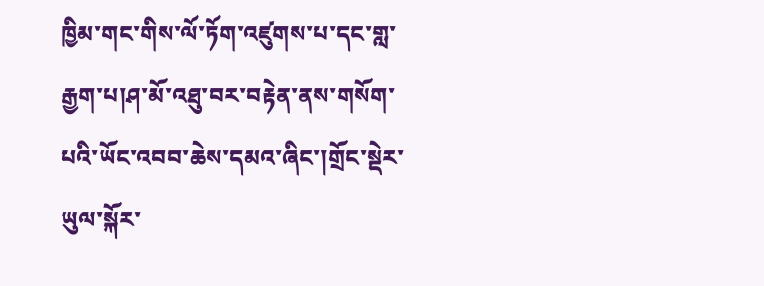ཁྱིམ་གང་གིས་ལོ་ཏོག་འཛུགས་པ་དང་གླ་རྒྱག་པ།ཤ་མོ་འཐུ་བར་བརྟེན་ནས་གསོག་པའི་ཡོང་འབབ་ཆེས་དམའ་ཞིང་།གྲོང་སྡེར་ཡུལ་སྐོར་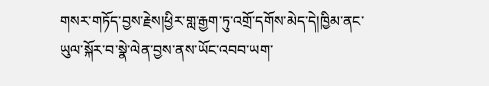གསར་གཏོད་བྱས་རྗེས།ཕྱིར་གླ་རྒྱག་ཏུ་འགྲོ་དགོས་མེད་དེ།ཁྱིམ་ནང་ཡུལ་སྐོར་བ་སྣེ་ལེན་བྱས་ནས་ཡོང་འབབ་ཡག་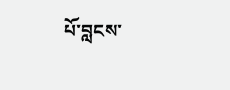པོ་བླངས་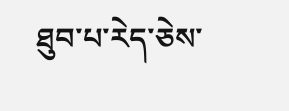ཐུབ་པ་རེད་ཅེས་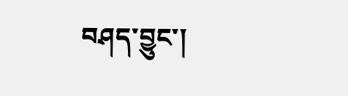བཤད་བྱུང་།